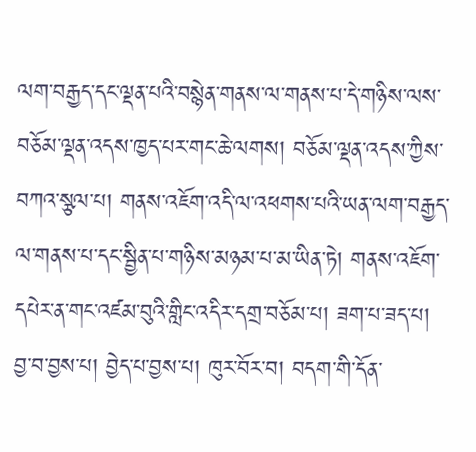ལག་བརྒྱད་དང་ལྡན་པའི་བསྙེན་གནས་ལ་གནས་པ་དེ་གཉིས་ལས་བཅོམ་ལྡན་འདས་ཁྱད་པར་གང་ཆེ་ལགས། བཅོམ་ལྡན་འདས་ཀྱིས་བཀའ་སྩལ་པ། གནས་འཇོག་འདི་ལ་འཕགས་པའི་ཡན་ལག་བརྒྱད་ལ་གནས་པ་དང་སྦྱིན་པ་གཉིས་མཉམ་པ་མ་ཡིན་ཏེ། གནས་འཇོག་དཔེར་ན་གང་འཛམ་བུའི་གླིང་འདིར་དགྲ་བཅོམ་པ། ཟག་པ་ཟད་པ། བྱ་བ་བྱས་པ། བྱེད་པ་བྱས་པ། ཁུར་བོར་བ། བདག་གི་དོན་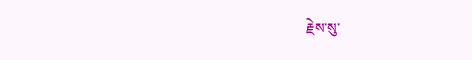རྗེས་སུ་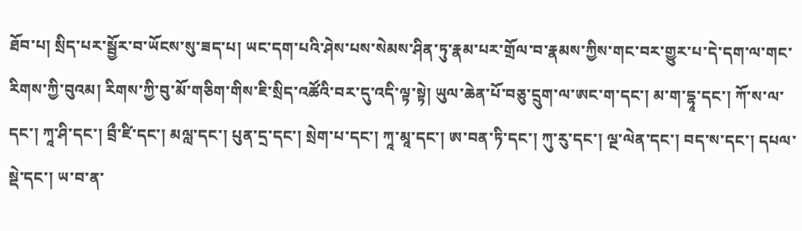ཐོབ་པ། སྲིད་པར་སྦྱོར་བ་ཡོངས་སུ་ཟད་པ། ཡང་དག་པའི་ཤེས་པས་སེམས་ཤིན་ཏུ་རྣམ་པར་གྲོལ་བ་རྣམས་ཀྱིས་གང་བར་གྱུར་པ་དེ་དག་ལ་གང་རིགས་ཀྱི་བུའམ། རིགས་ཀྱི་བུ་མོ་གཅིག་གིས་ཇི་སྲིད་འཚོའི་བར་དུ་འདི་ལྟ་སྟེ། ཡུལ་ཆེན་པོ་བཅུ་དྲུག་ལ་ཨང་ག་དང་། མ་ག་དྷཱ་དང་། ཀོ་ས་ལ་དང་། ཀཱ་ཤི་དང་། བྲྀ་ཛི་དང་། མལླ་དང་། པུན་དྲ་དང་། སྲེག་པ་དང་། ཀཱ་མཱ་དང་། ཨ་བན་ཏི་དང་། ཀུ་རུ་དང་། ལྔ་ལེན་དང་། བད་ས་དང་། དཔལ་སྡེ་དང་། ཡ་བ་ན་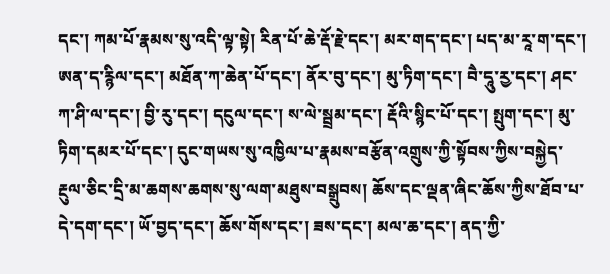དང་། ཀམ་པོ་རྣམས་སུ་འདི་ལྟ་སྟེ། རིན་པོ་ཆེ་རྡོ་རྗེ་དང་། མར་གད་དང་། པད་མ་རཱ་ག་དང་། ཨན་ད་རྙིལ་དང་། མཐོན་ཀ་ཆེན་པོ་དང་། ནོར་བུ་དང་། མུ་ཏིག་དང་། བཻ་དཱུ་རྱ་དང་། ཤང་ཀ་ཤི་ལ་དང་། བྱི་རུ་དང་། དངུལ་དང་། ས་ལེ་སྦྲམ་དང་། རྡོའི་སྙིང་པོ་དང་། སྤུག་དང་། མུ་ཏིག་དམར་པོ་དང་། དུང་གཡས་སུ་འཁྱིལ་པ་རྣམས་བརྩོན་འགྲུས་ཀྱི་སྟོབས་ཀྱིས་བསྐྱེད་རྔུལ་ཅིང་དྲི་མ་ཆགས་ཆགས་སུ་ལག་མཐུས་བསྒྲུབས། ཆོས་དང་ལྡན་ཞིང་ཆོས་ཀྱིས་ཐོབ་པ་དེ་དག་དང་། ཡོ་བྱད་དང་། ཆོས་གོས་དང་། ཟས་དང་། མལ་ཆ་དང་། ནད་ཀྱི་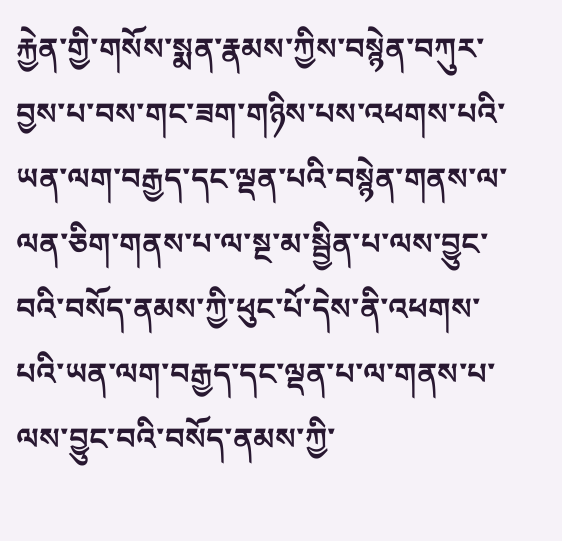རྐྱེན་གྱི་གསོས་སྨན་རྣམས་ཀྱིས་བསྙེན་བཀུར་བྱས་པ་བས་གང་ཟག་གཉིས་པས་འཕགས་པའི་ཡན་ལག་བརྒྱད་དང་ལྡན་པའི་བསྙེན་གནས་ལ་ལན་ཅིག་གནས་པ་ལ་སྔ་མ་སྦྱིན་པ་ལས་བྱུང་བའི་བསོད་ནམས་ཀྱི་ཕུང་པོ་དེས་ནི་འཕགས་པའི་ཡན་ལག་བརྒྱད་དང་ལྡན་པ་ལ་གནས་པ་ལས་བྱུང་བའི་བསོད་ནམས་ཀྱི་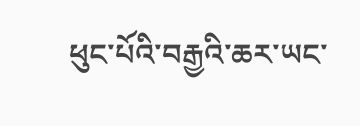ཕུང་པོའི་བརྒྱའི་ཆར་ཡང་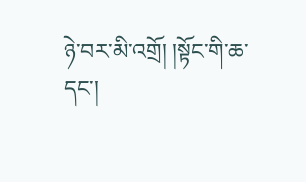ཉེ་བར་མི་འགྲོ། །སྟོང་གི་ཆ་དང་།